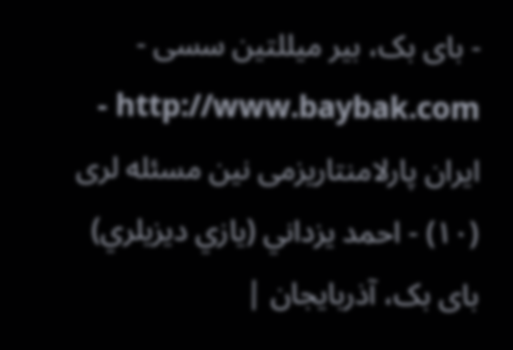- بای بک، بیر میللتین سسی - http://www.baybak.com -
ایران پارلامنتاریزمی نین مسئله لری (۱۰) - احمد يزداني (يازي ديزيلري)
بای بک، آذربایجان |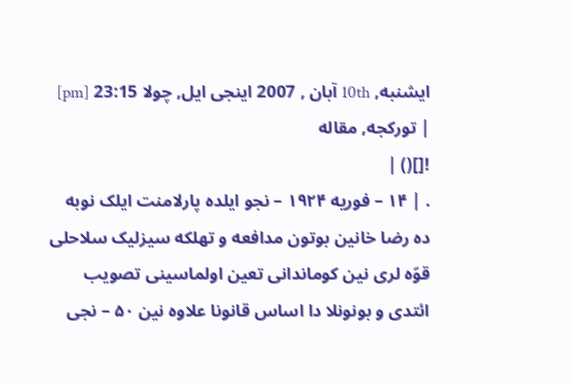ايشنبه, 10th آبان , 2007 اینجی ایل, چولا 23:15 [pm] | تورکجه, مقاله
![]() |
. | ۱۴ – فوریه ۱۹۲۴ – نجو ایلده پارلامنت ایلک نوبه ده رضا خانین بوتون مدافعه و تهلکه سیزلیک سلاحلی قوّه لری نین کوماندانی تعین اولماسینی تصویب ائتدی و بونونلا دا اساس قانونا علاوه نین ۵۰ – نجی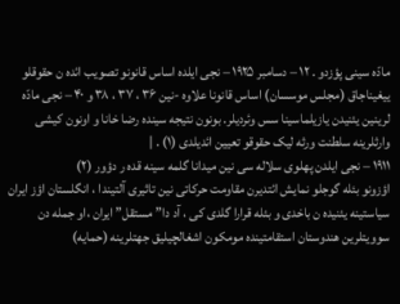مادّه سینی پؤزدو . ۱۲ – دسامبر ۱۹۲۵ – نجی ایلده اساس قانونو تصویب ائده ن حقوقلو ییغیناجاق (مجلس موسسان) اساس قانونا علاوه -نین ۳۶ ، ۳۷ ، ۳۸ و ۴۰ – نجی مادّه لرینین یئنیدن یازیلماسینا سس وئردیلر. بونون نتیجه سینده رضا خانا و اونون کیشی وارثلرینه سلطنت ورثه لیک حقوقو تعیین ائدیلدی (۱) . |
۱۹۱۱ – نجی ایلدن پهلوی سلاله سی نین میدانا گلمه سینه قده ر دؤور (۲)
اؤزونو بئله گوجلو نمایش ائتدیرن مقاومت حرکاتی نین تاثیری آلتیندا ، انگلستان اؤز ایران سیاستینه یئنیده ن باخدی و بئله قرارا گلدی کی ، آد دا” مستقل” ایران ،او جمله دن سوویتلرین هندوستان استقامتینده مومکون اشغالچیلیق جهتلرینه (حمایه)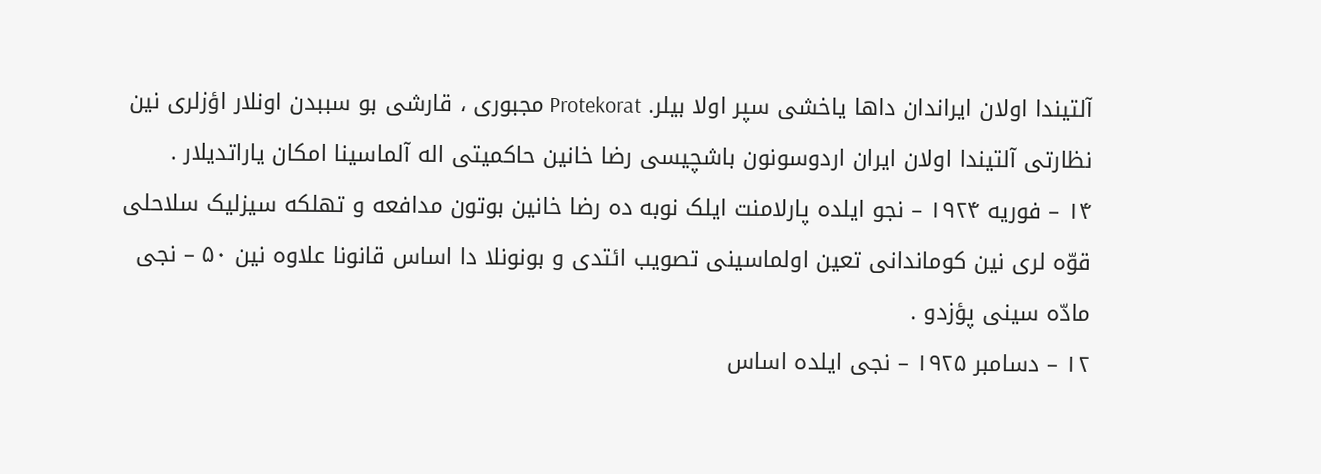آلتیندا اولان ایراندان داها یاخشی سپر اولا بیلر. Protekorat مجبوری ، قارشی بو سببدن اونلار اؤزلری نین نظارتی آلتیندا اولان ایران اردوسونون باشچیسی رضا خانین حاکمیتی اله آلماسینا امکان یاراتدیلار .
۱۴ – فوریه ۱۹۲۴ – نجو ایلده پارلامنت ایلک نوبه ده رضا خانین بوتون مدافعه و تهلکه سیزلیک سلاحلی قوّه لری نین کوماندانی تعین اولماسینی تصویب ائتدی و بونونلا دا اساس قانونا علاوه نین ۵۰ – نجی مادّه سینی پؤزدو .
۱۲ – دسامبر ۱۹۲۵ – نجی ایلده اساس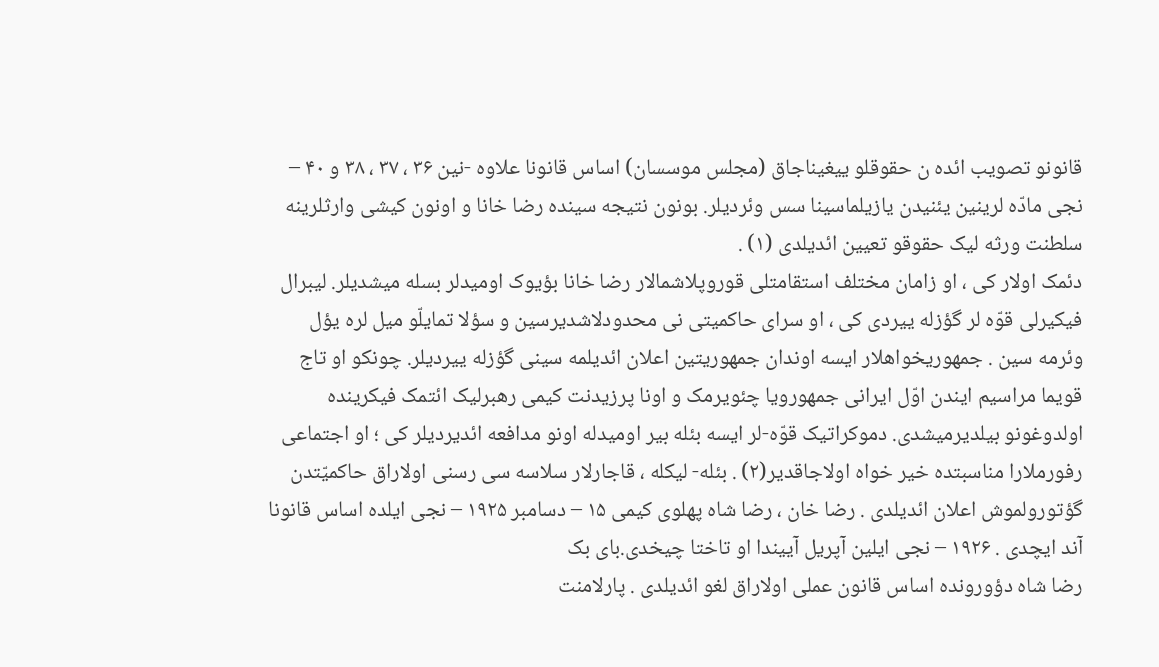قانونو تصویب ائده ن حقوقلو ییغیناجاق (مجلس موسسان) اساس قانونا علاوه -نین ۳۶ ، ۳۷ ، ۳۸ و ۴۰ – نجی مادّه لرینین یئنیدن یازیلماسینا سس وئردیلر. بونون نتیجه سینده رضا خانا و اونون کیشی وارثلرینه سلطنت ورثه لیک حقوقو تعیین ائدیلدی (۱) .
دئمک اولار کی ، او زامان مختلف استقامتلی قوروپلاشمالار رضا خانا بؤیوک اومیدلر بسله میشدیلر. لیبرال فیکیرلی قوّه لر گؤزله ییردی کی ، او سرای حاکمیتی نی محدودلاشدیرسین و سؤلا تمایلّو میل لره یؤل وئرمه سین . جمهوریخواهلار ایسه اوندان جمهوریتین اعلان ائدیلمه سینی گؤزله ییردیلر. چونکو او تاج قویما مراسیم ایندن اوّل ایرانی جمهورویا چئویرمک و اونا پرزیدنت کیمی رهبرلیک ائتمک فیکرینده اولدوغونو بیلدیرمیشدی. دموکراتیک قوّه-لر ایسه بئله بیر اومیدله اونو مدافعه ائدیردیلر کی ؛ او اجتماعی رفورملارا مناسبتده خیر خواه اولاجاقدیر(۲) . بئله- لیکله ، قاجارلار سلاسه سی رسنی اولاراق حاکمیّتدن گؤتورولموش اعلان ائدیلدی . رضا خان ، رضا شاه پهلوی کیمی ۱۵ – دسامبر ۱۹۲۵ – نجی ایلده اساس قانونا آند ایچدی . ۱۹۲۶ – نجی ایلین آپریل آییندا او تاختا چیخدی.بای بک
رضا شاه دؤورونده اساس قانون عملی اولاراق لغو ائدیلدی . پارلامنت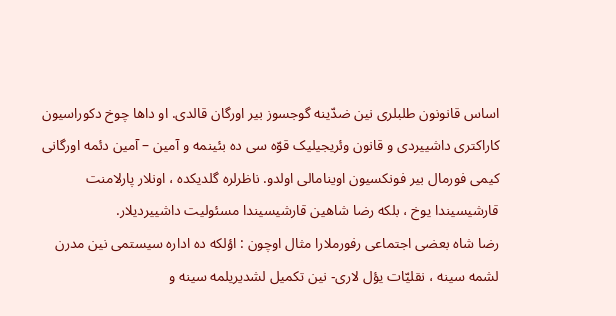اساس قانونون طلبلری نین ضدّینه گوجسوز بیر اورگان قالدی. او داها چوخ دکوراسیون کاراکتری داشییردی و قانون وئریجیلیک قوّه سی ده بئینمه و آمین – آمین دئمه اورگانی کیمی فورمال بیر فونکسیون اوینامالی اولدو. ناظرلره گلدیکده ، اونلار پارلامنت قارشیسیندا یوخ ، بلکه رضا شاهین قارشیسیندا مسئولیت داشییردیلار.
رضا شاه بعضی اجتماعی رفورملارا مثال اوچون : اؤلکه ده اداره سیستمی نین مدرن لشمه سینه ، نقلیّات یؤل لاری- نین تکمیل لشدیریلمه سینه و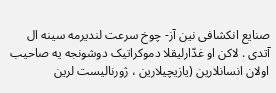صنایع انکشافی نین آز- چوخ سرعت لندیرمه سینه ال آتدی . لاکن او غدّارلیقلا دموکراتیک دوشونجه یه صاحیب اولان انسانلارین (یازیچیلارین ، ژورنالیست لرین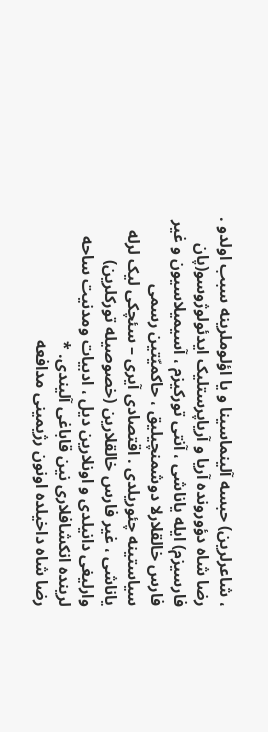، شاعرلرین) حبسه آلینماسینا و یا اؤلوملرینه سبب اولدو .
رضا شاه دؤورونده آریا و آریاپرستلیک ایدئولوژوسو(پان فارسیزم) ایله یاناشی ، آنتی تورکیزم ، آسیمیلاسیون و غیر فارس خالقلارلا دوشمنچیلیق ، حاکمیّتین رسمی سیاستینه چئوریلدی . اقتصادی آیری – سئچکی لیک لرله یاناشی ، غیر فارس خالقلارین (خصوصیله تورکلرین) وارلیغی دانیلدی و اونلارین دیل ، ادبیات ومدنیت ساحه لرینده انکشافلاری نین قاباغی آلیندی. *
رضا شاه داخیلده اونون رژیمینی مدافعه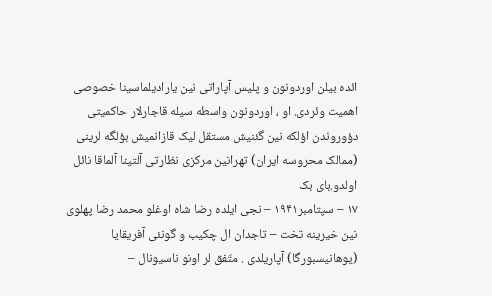ائده بیلن اوردونون و پلیس آپاراتی نین یارادیلماسینا خصوصی اهمیت وئردی. او ، اوردونون واسطه سیله قاجارلار حاکمیتی دؤوروندن اؤلکه نین گئنیش مستقل لیک قازانمیش بؤلگه لرینی (ممالک محروسه ایران) تهرانین مرکزی نظارتی آلتینا آلماقا نائل اولدو.بای بک
۱۷ – سپتامبر۱۹۴۱ – نجی ایلده رضا شاه اوغلو محمد رضا پهلوی نین خیرینه تخت – تاجدان ال چکیب و گونئی آفریقایا (یوهانیسبورگا) آپاریلدی . متّفق لر اونو ناسیونال –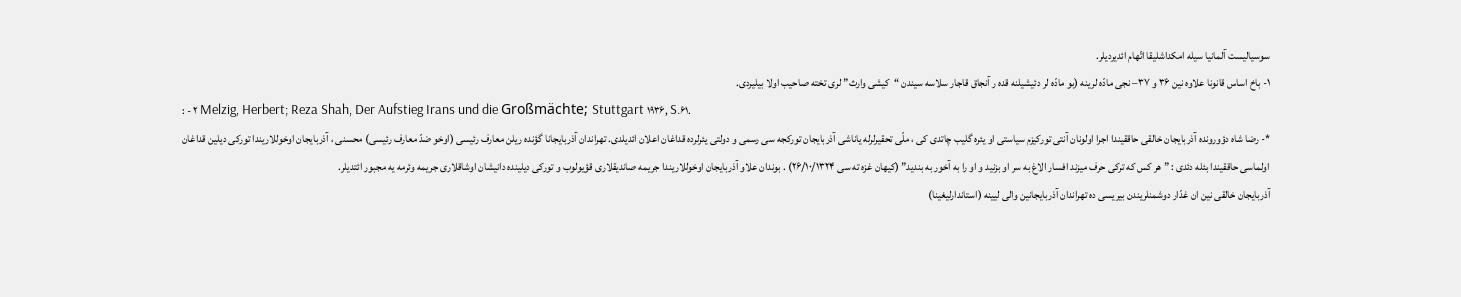سوسیالیست آلمانیا سیله امکداشلیقا اتّهام ائدیردیلر.
۱- باخ اساس قانونا علاوه نین ۳۶ و ۳۷– نجی مادّه لرینه (بو مادّه لر دئیشیلنه قده ر آنجاق قاجار سلاسه سیندن “کیشی وارث” لری تخته صاحیب اولا بیلیردی.
: - ۲ Melzig, Herbert; Reza Shah, Der Aufstieg Irans und die Großmächte; Stuttgart ۱۹۳۶, S.۶۱.
*- رضا شاه دؤورونده آذربایجان خالقی حاققیندا اجرا اولونان آنتی تورکیزم سیاستی او یئره گلیب چاتدی کی ، ملّی تحقیرلرله یاناشی آذربایجان تورکجه سی رسمی و دولتی یئرلرده قداغان اعلان ائدیلدی. تهراندان آذربایجانا گؤنده ریلن معارف رئیسی (اوخو ضدّ معارف رئیسی) محسنی ، آذربایجان اوخوللاریندا تورکی دیلین قداغان اولماسی حاققیندا بئله دئدی : ” هر کس که ترکی حرف میزند افسار الاغ به سر او بزنید و او را به آخور به بندید” (کیهان غزه ته سی ۲۶/۱۰/۱۳۲۴) . بوندان علاو آذربایجان اوخوللاریندا جریمه صاندیقلاری قؤیولوب و تورکی دیلینده دانیشان اوشاقلاری جریمه وئرمه یه مجبور ائتدیلر.
آذربایجان خالقی نین ان غدّار دوشمنلریندن بیریسی ده تهراندان آذربایجانین والی لیینه (استاندارلیغینا)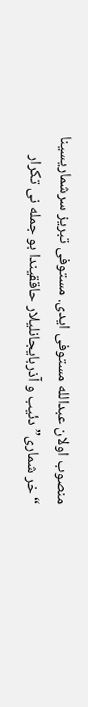منصوب اولان عبدالله مستوفی ایدی. مستوفی تبریز سرشماریسینا “خر شماری” دئیب و آذربایجانلیلار حاققیندا بو جمله نی تکرار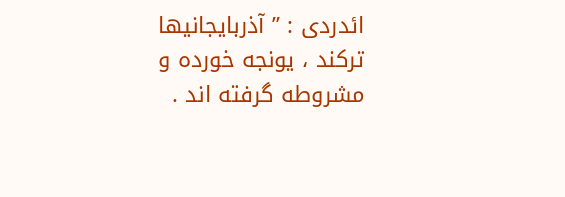ائدردی : ” آذربایجانیها ترکند ، یونجه خورده و مشروطه گرفته اند .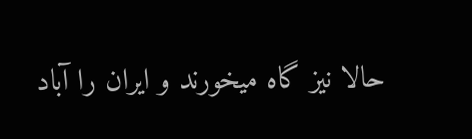حالا نیز گاه میخورند و ایران را آباد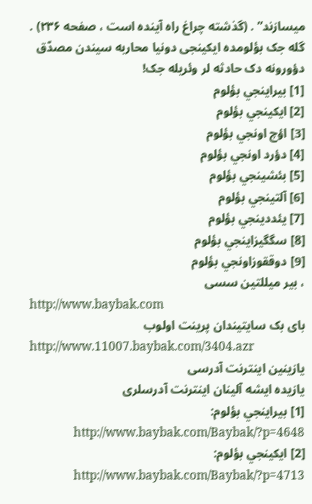میسازند” . (گذشته چراغ راه آینده است ، صفحه ۲۳۶) .
گله جک بؤلومده ایکینجی دونیا محاربه سیندن مصدّق دؤورونه دک حادثه لر وئریله جک!
[1] بيراينجي بؤلوم
[2] ايکينجي بؤلوم
[3] اؤچ اونجي بؤلوم
[4] دؤرد اونجي بؤلوم
[5] بئشينجي بؤلوم
[6] آلتينجي بؤلوم
[7] يئددينجي بؤلوم
[8] سگگيزاينجي بؤلوم
[9] دوققوزاونجي بؤلوم
، بیر میللتین سسی
http://www.baybak.com
بای بک سایتیندان پرینت اولوب
http://www.11007.baybak.com/3404.azr
یازینین اینترنت آدرسی
یازیده ایشه آلینان اینترنت آدرسلری
[1] بيراينجي بؤلوم: http://www.baybak.com/Baybak/?p=4648
[2] ايکينجي بؤلوم: http://www.baybak.com/Baybak/?p=4713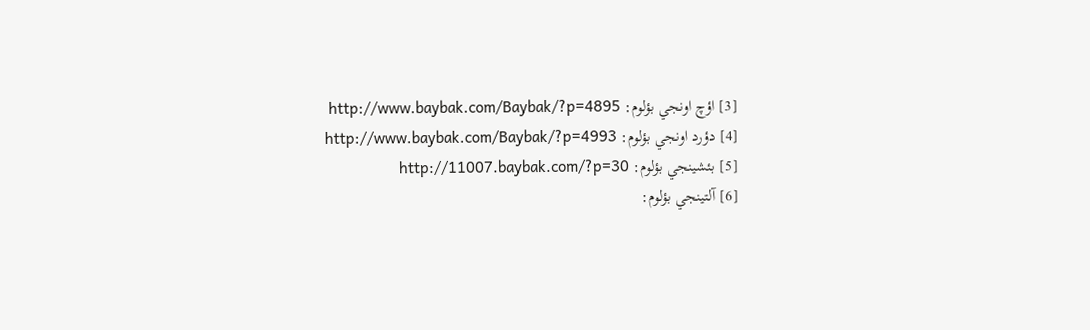[3] اؤچ اونجي بؤلوم: http://www.baybak.com/Baybak/?p=4895
[4] دؤرد اونجي بؤلوم: http://www.baybak.com/Baybak/?p=4993
[5] بئشينجي بؤلوم: http://11007.baybak.com/?p=30
[6] آلتينجي بؤلوم: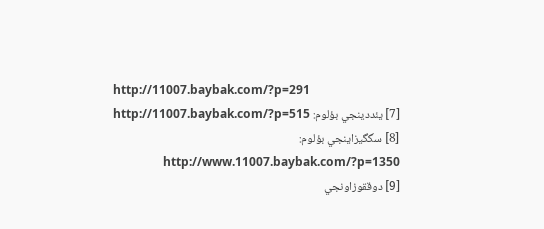http://11007.baybak.com/?p=291
[7] يئددينجي بؤلوم: http://11007.baybak.com/?p=515
[8] سگگيزاينجي بؤلوم: http://www.11007.baybak.com/?p=1350
[9] دوققوزاونجي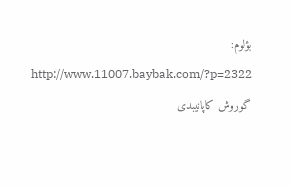بؤلوم: http://www.11007.baybak.com/?p=2322
گوروش کاپانیبدی